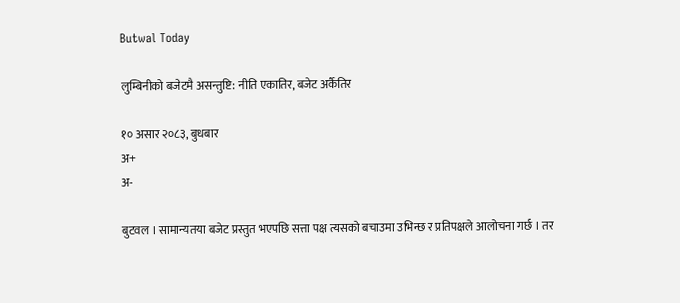Butwal Today

लुम्बिनीको बजेटमै असन्तुष्टि: नीति एकातिर, बजेट अर्कैतिर

१० असार २०८३, बुधबार
अ+
अ-

बुटवल । सामान्यतया बजेट प्रस्तुत भएपछि सत्ता पक्ष त्यसको बचाउमा उभिन्छ र प्रतिपक्षले आलोचना गर्छ । तर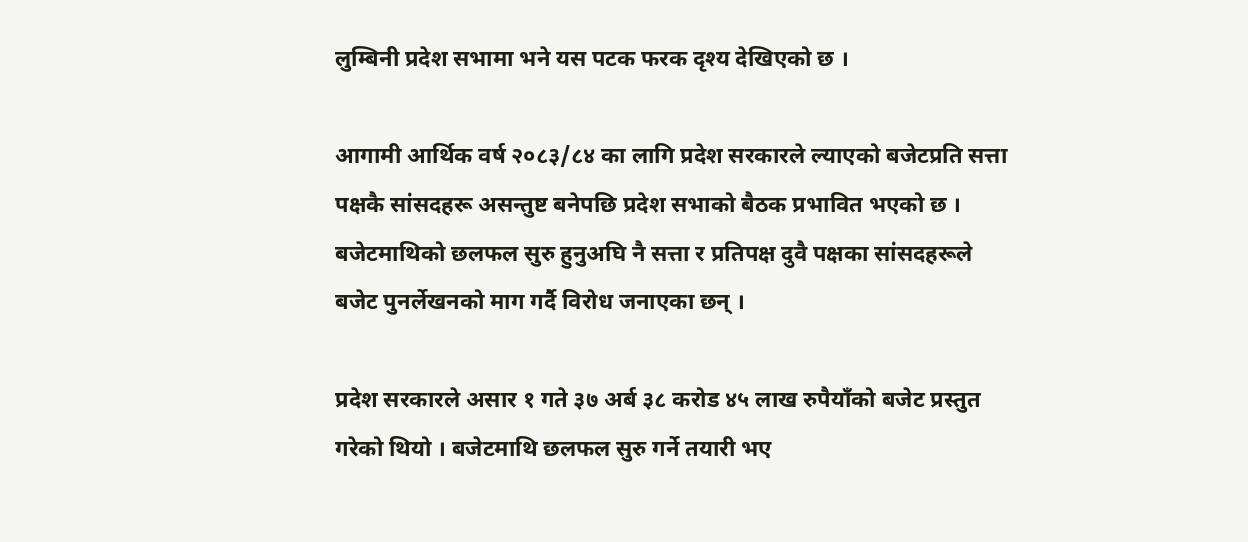लुम्बिनी प्रदेश सभामा भने यस पटक फरक दृश्य देखिएको छ ।

आगामी आर्थिक वर्ष २०८३/८४ का लागि प्रदेश सरकारले ल्याएको बजेटप्रति सत्ता पक्षकै सांसदहरू असन्तुष्ट बनेपछि प्रदेश सभाको बैठक प्रभावित भएको छ । बजेटमाथिको छलफल सुरु हुनुअघि नै सत्ता र प्रतिपक्ष दुवै पक्षका सांसदहरूले बजेट पुनर्लेखनको माग गर्दै विरोध जनाएका छन् ।

प्रदेश सरकारले असार १ गते ३७ अर्ब ३८ करोड ४५ लाख रुपैयाँको बजेट प्रस्तुत गरेको थियो । बजेटमाथि छलफल सुरु गर्ने तयारी भए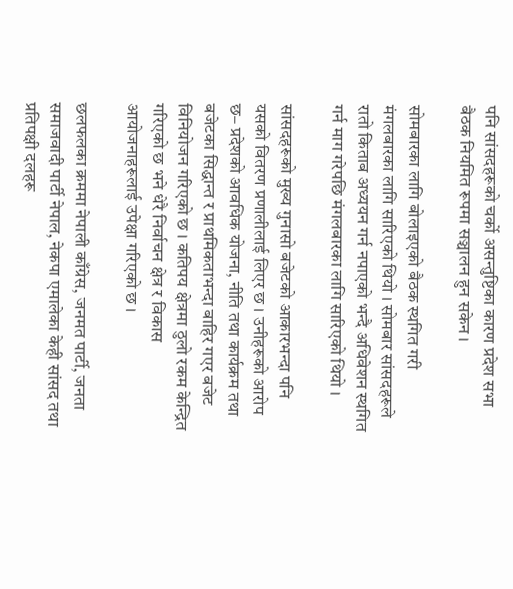पनि सांसदहरूको चर्को असन्तुष्टिका कारण प्रदेश सभा बैठक नियमित रूपमा सञ्चालन हुन सकेन ।

सोमबारका लागि बोलाइएको बैठक स्थगित गरी मंगलबारका लागि सारिएको थियो । सोमबार सांसदहरूले रातो किताब अध्ययन गर्न नपाएको भन्दै अधिवेशन स्थगित गर्न माग गरेपछि मंगलबारका लागि सारिएको थियो ।

सांसदहरूको मुख्य गुनासो बजेटको आकारभन्दा पनि यसको वितरण प्रणालीलाई लिएर छ । उनीहरूको आरोप छ– प्रदेशको आवधिक योजना, नीति तथा कार्यक्रम तथा बजेटका सिद्धान्त र प्राथमिकताभन्दा बाहिर गएर बजेट विनियोजन गरिएको छ । कतिपय क्षेत्रमा ठुलो रकम केन्द्रित गरिएको छ भने धेरै निर्वाचन क्षेत्र र विकास आयोजनाहरूलाई उपेक्षा गरिएको छ ।

छलफलका क्रममा नेपाली काँग्रेस, जनमत पार्टी, जनता समाजवादी पार्टी नेपाल, नेकपा एमालेका केही सांसद तथा प्रतिपक्षी दलहरू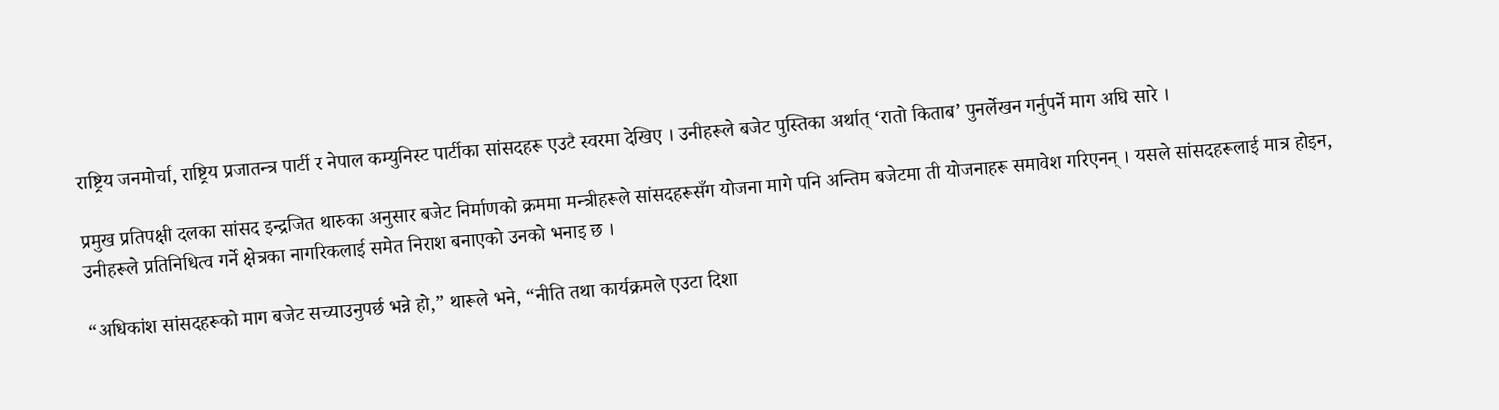राष्ट्रिय जनमोर्चा, राष्ट्रिय प्रजातन्त्र पार्टी र नेपाल कम्युनिस्ट पार्टीका सांसदहरू एउटै स्वरमा देखिए । उनीहरूले बजेट पुस्तिका अर्थात् ‘रातो किताब’ पुनर्लेखन गर्नुपर्ने माग अघि सारे ।

प्रमुख प्रतिपक्षी दलका सांसद इन्द्रजित थारुका अनुसार बजेट निर्माणको क्रममा मन्त्रीहरूले सांसदहरूसँग योजना मागे पनि अन्तिम बजेटमा ती योजनाहरू समावेश गरिएनन् । यसले सांसदहरूलाई मात्र होइन, उनीहरूले प्रतिनिधित्व गर्ने क्षेत्रका नागरिकलाई समेत निराश बनाएको उनको भनाइ छ ।

“अधिकांश सांसदहरूको माग बजेट सच्याउनुपर्छ भन्ने हो,” थारूले भने, “नीति तथा कार्यक्रमले एउटा दिशा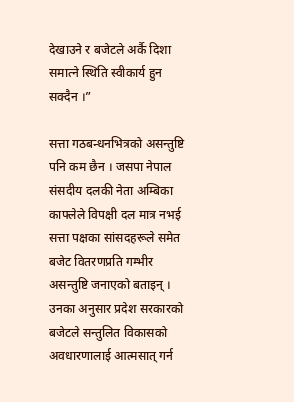देखाउने र बजेटले अर्कै दिशा समात्ने स्थिति स्वीकार्य हुन सक्दैन ।”

सत्ता गठबन्धनभित्रको असन्तुष्टि पनि कम छैन । जसपा नेपाल संसदीय दलकी नेता अम्बिका काफ्लेले विपक्षी दल मात्र नभई सत्ता पक्षका सांसदहरूले समेत बजेट वितरणप्रति गम्भीर असन्तुष्टि जनाएको बताइन् । उनका अनुसार प्रदेश सरकारको बजेटले सन्तुलित विकासको अवधारणालाई आत्मसात् गर्न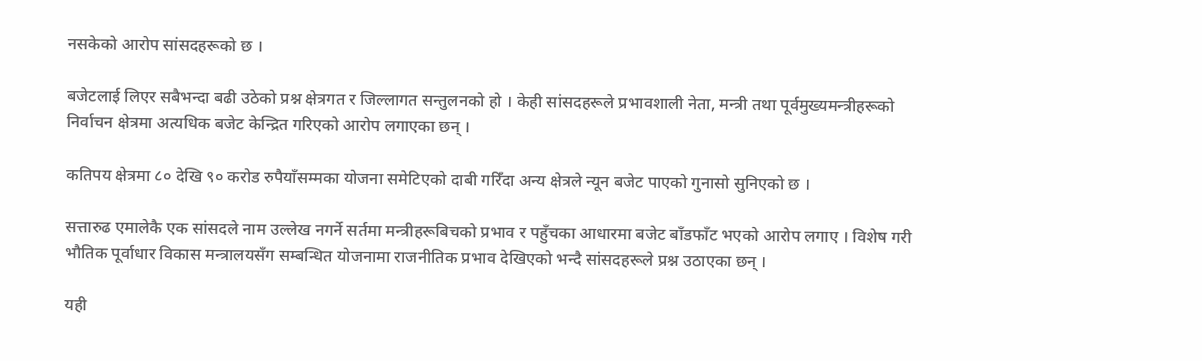नसकेको आरोप सांसदहरूको छ ।

बजेटलाई लिएर सबैभन्दा बढी उठेको प्रश्न क्षेत्रगत र जिल्लागत सन्तुलनको हो । केही सांसदहरूले प्रभावशाली नेता, मन्त्री तथा पूर्वमुख्यमन्त्रीहरूको निर्वाचन क्षेत्रमा अत्यधिक बजेट केन्द्रित गरिएको आरोप लगाएका छन् ।

कतिपय क्षेत्रमा ८० देखि ९० करोड रुपैयाँसम्मका योजना समेटिएको दाबी गरिँदा अन्य क्षेत्रले न्यून बजेट पाएको गुनासो सुनिएको छ ।

सत्तारुढ एमालेकै एक सांसदले नाम उल्लेख नगर्ने सर्तमा मन्त्रीहरूबिचको प्रभाव र पहुँचका आधारमा बजेट बाँडफाँट भएको आरोप लगाए । विशेष गरी भौतिक पूर्वाधार विकास मन्त्रालयसँग सम्बन्धित योजनामा राजनीतिक प्रभाव देखिएको भन्दै सांसदहरूले प्रश्न उठाएका छन् ।

यही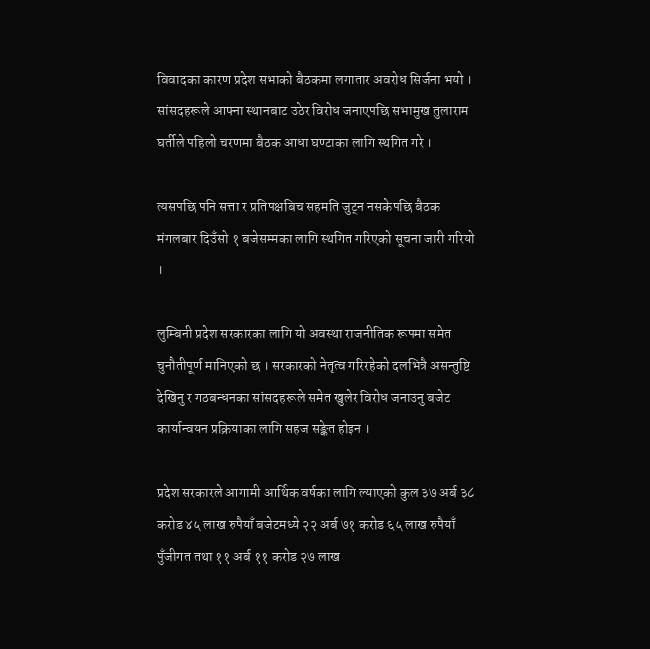विवादका कारण प्रदेश सभाको बैठकमा लगातार अवरोध सिर्जना भयो । सांसदहरूले आफ्ना स्थानबाट उठेर विरोध जनाएपछि सभामुख तुलाराम घर्तीले पहिलो चरणमा बैठक आधा घण्टाका लागि स्थगित गरे ।

त्यसपछि पनि सत्ता र प्रतिपक्षबिच सहमति जुट्न नसकेपछि बैठक मंगलबार दिउँसो १ बजेसम्मका लागि स्थगित गरिएको सूचना जारी गरियो ।

लुम्बिनी प्रदेश सरकारका लागि यो अवस्था राजनीतिक रूपमा समेत चुनौतीपूर्ण मानिएको छ । सरकारको नेतृत्व गरिरहेको दलभित्रै असन्तुष्टि देखिनु र गठबन्धनका सांसदहरूले समेत खुलेर विरोध जनाउनु बजेट कार्यान्वयन प्रक्रियाका लागि सहज सङ्केत होइन ।

प्रदेश सरकारले आगामी आर्थिक वर्षका लागि ल्याएको कुल ३७ अर्ब ३८ करोड ४५ लाख रुपैयाँ बजेटमध्ये २२ अर्ब ७१ करोड ६५ लाख रुपैयाँ पुँजीगत तथा ११ अर्ब ११ करोड २७ लाख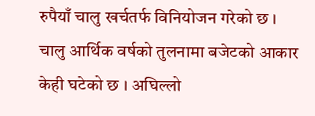रुपैयाँ चालु खर्चतर्फ विनियोजन गरेको छ । चालु आर्थिक वर्षको तुलनामा बजेटको आकार केही घटेको छ । अघिल्लो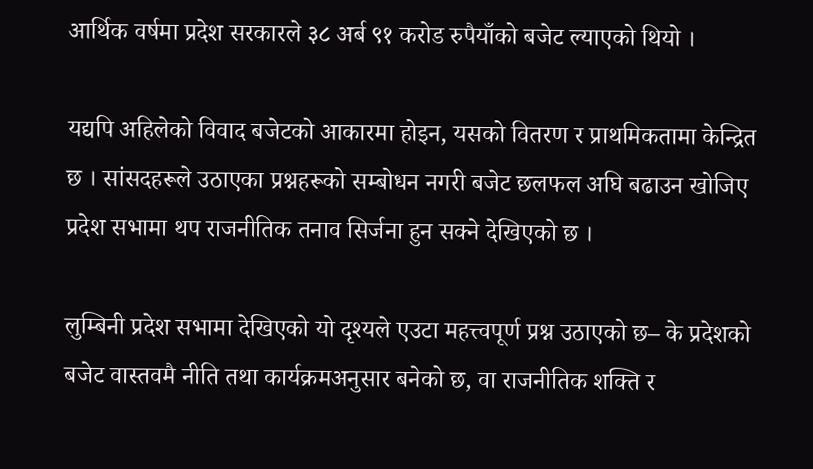आर्थिक वर्षमा प्रदेश सरकारले ३८ अर्ब ९१ करोड रुपैयाँको बजेट ल्याएको थियो ।

यद्यपि अहिलेको विवाद बजेटको आकारमा होइन, यसको वितरण र प्राथमिकतामा केन्द्रित छ । सांसदहरूले उठाएका प्रश्नहरूको सम्बोधन नगरी बजेट छलफल अघि बढाउन खोजिए प्रदेश सभामा थप राजनीतिक तनाव सिर्जना हुन सक्ने देखिएको छ ।

लुम्बिनी प्रदेश सभामा देखिएको यो दृश्यले एउटा महत्त्वपूर्ण प्रश्न उठाएको छ– के प्रदेशको बजेट वास्तवमै नीति तथा कार्यक्रमअनुसार बनेको छ, वा राजनीतिक शक्ति र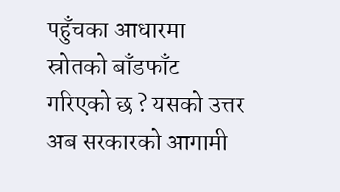पहुँचका आधारमा स्रोतको बाँडफाँट गरिएको छ ? यसको उत्तर अब सरकारको आगामी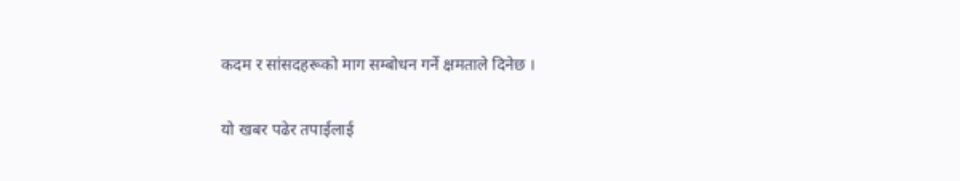कदम र सांसदहरूको माग सम्बोधन गर्ने क्षमताले दिनेछ ।

यो खबर पढेर तपाईलाई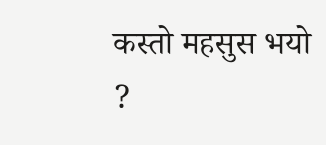कस्तो महसुस भयो ?